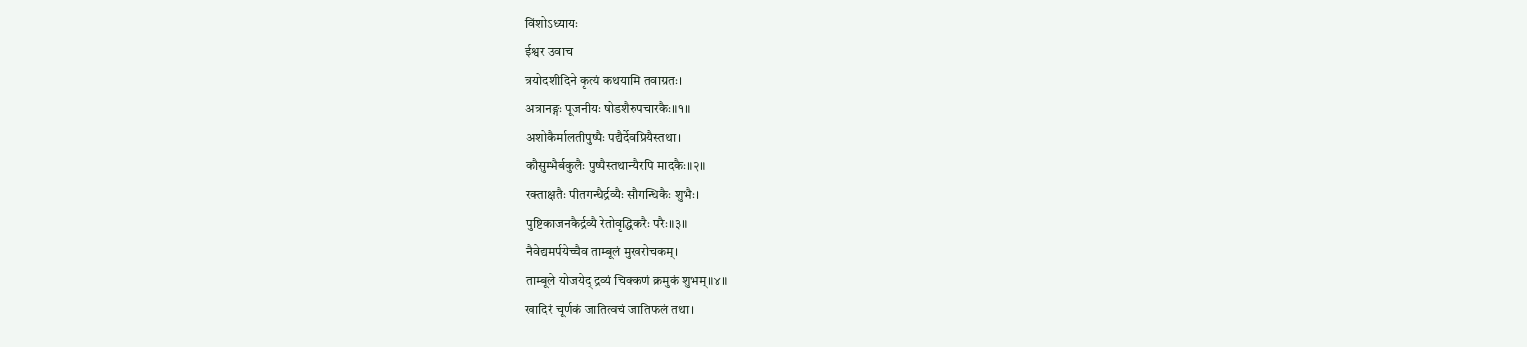विंशोऽध्यायः
ईश्वर उवाच
त्रयोदशीदिने कृत्यं कथयामि तवाग्रतः।
अत्रानङ्गः पूजनीयः षोडशैरुपचारकैः॥१॥
अशोकैर्मालतीपुष्पैः पद्यैर्देवप्रियैस्तथा।
कौसुम्भैर्बकुलैः पुष्पैस्तथान्यैरपि मादकैः॥२॥
रक्ताक्षतैः पीतगन्धैर्द्रव्यैः सौगन्धिकैः शुभैः।
पुष्टिकाजनकैर्द्रव्यै रेतोवृद्धिकरैः परैः॥३॥
नैवेद्यमर्पयेच्चैव ताम्बूलं मुखरोचकम्।
ताम्बूले योजयेद् द्रव्यं चिक्कणं क्रमुकं शुभम्॥४॥
खादिरं चूर्णकं जातित्वचं जातिफलं तथा।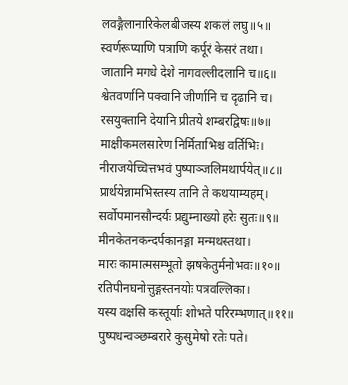लवङ्गैलानारिकेलबीजस्य शकलं लघु॥५॥
स्वर्णरूप्याणि पत्राणि कर्पूरं केसरं तथा।
जातानि मगधे देशे नागवल्लीदलानि च॥६॥
श्वेतवर्णानि पक्वानि जीर्णानि च दृढानि च।
रसयुक्तानि देयानि प्रीतये शम्बरद्विषः॥७॥
माक्षीकमलसारेण निर्मिताभिश्च वर्तिभिः।
नीराजयेच्चित्तभवं पुष्पाञ्जलिमथार्पयेत्॥८॥
प्रार्थयेन्नामभिस्तस्य तानि ते कथयाम्यहम्।
सर्वोपमानसौन्दर्यः प्रद्युम्नाख्यो हरेः सुतः॥९॥
मीनकेतनकन्दर्पकानङ्गा मन्मथस्तथा।
मारः कामात्मसम्भूतो झषकेतुर्मनोभवः॥१०॥
रतिपीनघनोत्तुङ्गस्तनयोः पत्रवल्लिका।
यस्य वक्षसि कस्तूर्याः शोभते परिरम्भणात्॥११॥
पुष्पधन्वञ्छम्बरारे कुसुमेषो रतेः पते।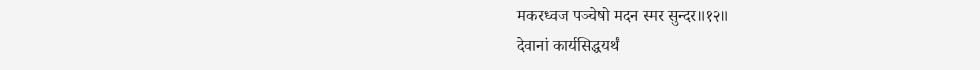मकरध्वज पञ्चेषो मदन स्मर सुन्दर॥१२॥
देवानां कार्यसिद्धयर्थं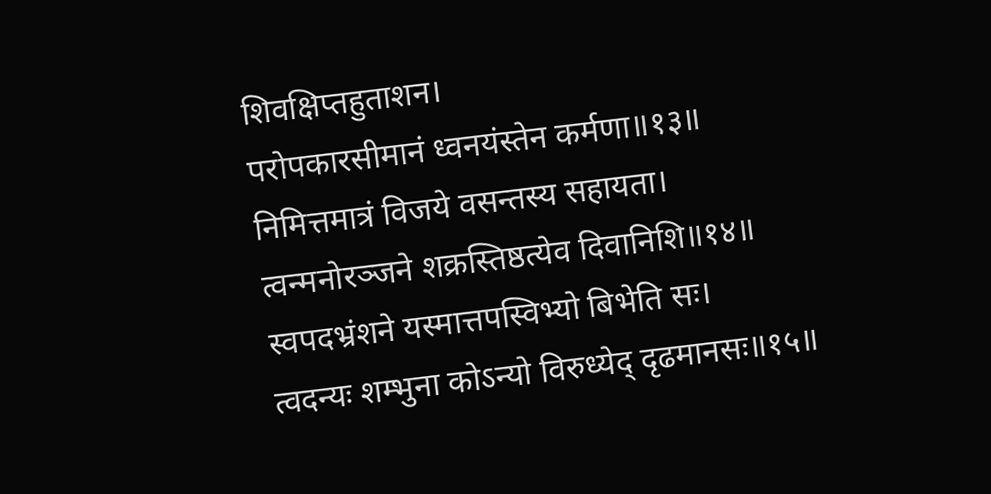शिवक्षिप्तहुताशन।
परोपकारसीमानं ध्वनयंस्तेन कर्मणा॥१३॥
निमित्तमात्रं विजये वसन्तस्य सहायता।
त्वन्मनोरञ्जने शक्रस्तिष्ठत्येव दिवानिशि॥१४॥
स्वपदभ्रंशने यस्मात्तपस्विभ्यो बिभेति सः।
त्वदन्यः शम्भुना कोऽन्यो विरुध्येद् दृढमानसः॥१५॥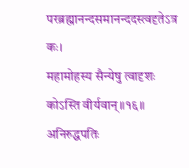परब्रह्मानन्दसमानन्ददस्त्वदृतेऽत्र कः।
महामोहस्य सैन्येषु त्वादृशः कोऽस्ति वीर्यवान्॥१६॥
अनिरुद्धपतिः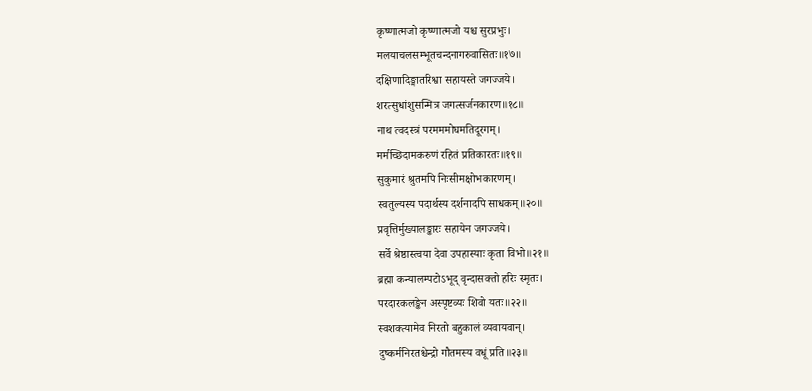कृष्णात्मजो कृष्णात्मजो यश्च सुरप्रभुः।
मलयाचलसम्भूतचन्दनागरुवासितः॥१७॥
दक्षिणादिङ्मातरिश्वा सहायस्ते जगज्जये।
शरत्सुधांशुसन्मित्र जगत्सर्जनकारण॥१८॥
नाथ त्वदस्त्रं परमममोघमतिदूरगम्।
मर्मच्छिदामकरुणं रहितं प्रतिकारतः॥१९॥
सुकुमारं श्रुतमपि निःसीमक्षोभकारणम्।
स्वतुल्यस्य पदार्थस्य दर्शनादपि साधकम्॥२०॥
प्रवृत्तिर्मुख्यालङ्कारः सहायेन जगज्जये।
सर्वे श्रेष्ठास्त्वया देवा उपहास्याः कृता विभो॥२१॥
ब्रह्मा कन्यालम्पटोऽभूद् वृन्दासक्तो हरिः स्मृतः।
परदारकलङ्केन अस्पृष्टव्यः शिवो यतः॥२२॥
स्वशक्त्यामेव निरतो बहुकालं व्यवायवान्।
दुष्कर्मनिरतश्चेन्द्रो गौतमस्य वधूं प्रति॥२३॥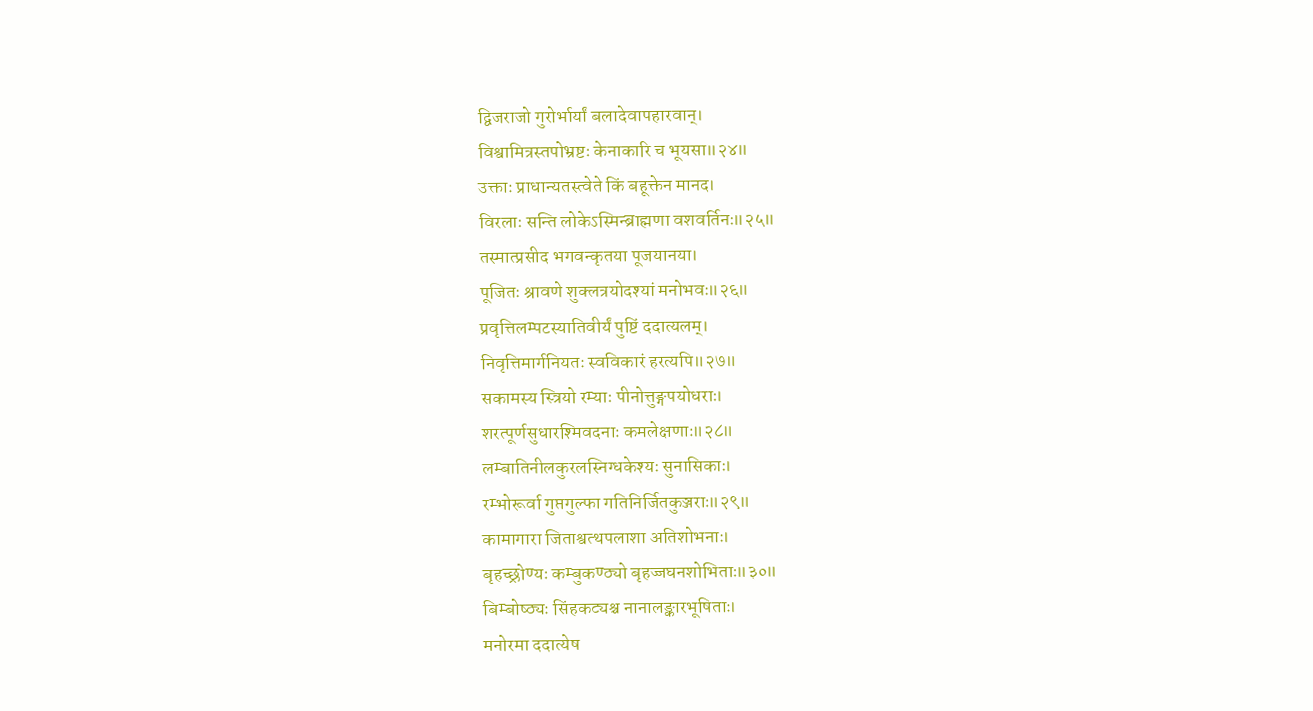द्विजराजो गुरोर्भार्यां बलादेवापहारवान्।
विश्वामित्रस्तपोभ्रष्टः केनाकारि च भूयसा॥२४॥
उक्ताः प्राधान्यतस्त्वेते किं बहूक्तेन मानद।
विरलाः सन्ति लोकेऽस्मिन्ब्राह्मणा वशवर्तिनः॥२५॥
तस्मात्प्रसीद भगवन्कृतया पूजयानया।
पूजितः श्रावणे शुक्लत्रयोदश्यां मनोभवः॥२६॥
प्रवृत्तिलम्पटस्यातिवीर्यं पुष्टिं ददात्यलम्।
निवृत्तिमार्गनियतः स्वविकारं हरत्यपि॥२७॥
सकामस्य स्त्रियो रम्याः पीनोत्तुङ्गपयोधराः।
शरत्पूर्णसुधारश्मिवदनाः कमलेक्षणाः॥२८॥
लम्बातिनीलकुरलस्निग्धकेश्यः सुनासिकाः।
रम्भोरूर्वा गुप्तगुल्फा गतिनिर्जितकुञ्जराः॥२९॥
कामागारा जिताश्वत्थपलाशा अतिशोभनाः।
बृहच्छ्रोण्यः कम्बुकण्ठ्यो बृहज्जघनशोभिताः॥३०॥
बिम्बोष्ठ्यः सिंहकट्यश्च नानालङ्कारभूषिताः।
मनोरमा ददात्येष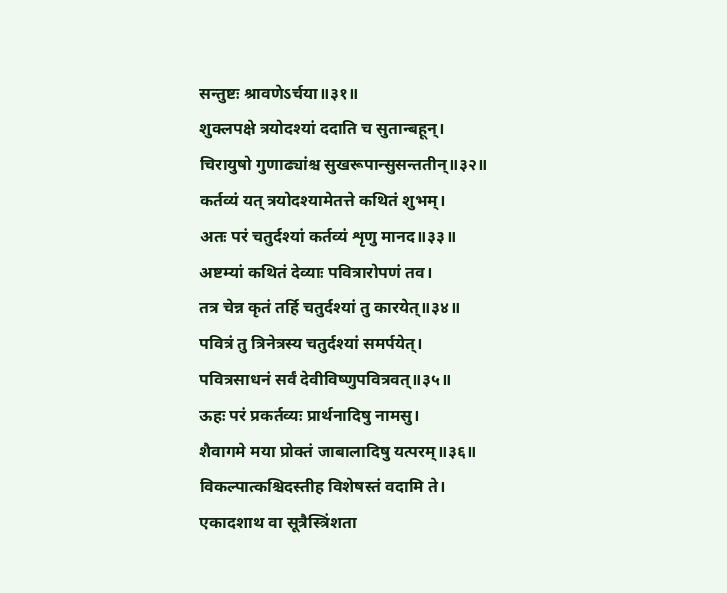सन्तुष्टः श्रावणेऽर्चया॥३१॥
शुक्लपक्षे त्रयोदश्यां ददाति च सुतान्बहून्।
चिरायुषो गुणाढ्यांश्च सुखरूपान्सुसन्ततीन्॥३२॥
कर्तव्यं यत् त्रयोदश्यामेतत्ते कथितं शुभम्।
अतः परं चतुर्दश्यां कर्तव्यं शृणु मानद॥३३॥
अष्टम्यां कथितं देव्याः पवित्रारोपणं तव।
तत्र चेन्न कृतं तर्हि चतुर्दश्यां तु कारयेत्॥३४॥
पवित्रं तु त्रिनेत्रस्य चतुर्दश्यां समर्पयेत्।
पवित्रसाधनं सर्वं देवीविष्णुपवित्रवत्॥३५॥
ऊहः परं प्रकर्तव्यः प्रार्थनादिषु नामसु।
शैवागमे मया प्रोक्तं जाबालादिषु यत्परम्॥३६॥
विकल्पात्कश्चिदस्तीह विशेषस्तं वदामि ते।
एकादशाथ वा सूत्रैस्त्रिंशता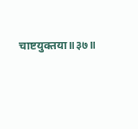चाष्टयुक्तया॥३७॥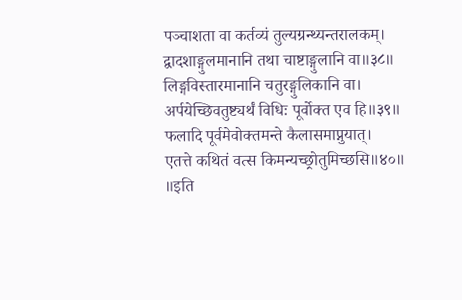पञ्चाशता वा कर्तव्यं तुल्यग्रन्थ्यन्तरालकम्।
द्वादशाङ्गुलमानानि तथा चाष्टाङ्गुलानि वा॥३८॥
लिङ्गविस्तारमानानि चतुरङ्गुलिकानि वा।
अर्पयेच्छिवतुष्ट्यर्थं विधिः पूर्वोक्त एव हि॥३९॥
फलादि पूर्वमेवोक्तमन्ते कैलासमाप्नुयात्।
एतत्ते कथितं वत्स किमन्यच्छ्रोतुमिच्छसि॥४०॥
॥इति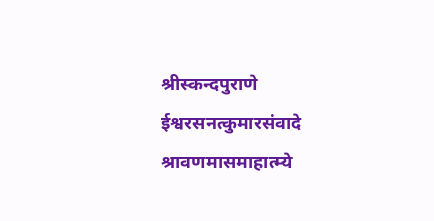श्रीस्कन्दपुराणे ईश्वरसनत्कुमारसंवादे श्रावणमासमाहात्म्ये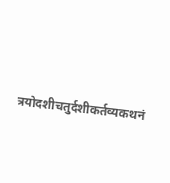त्रयोदशीचतुर्दशीकर्तव्यकथनं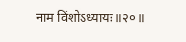नाम विंशोऽध्यायः॥२०॥